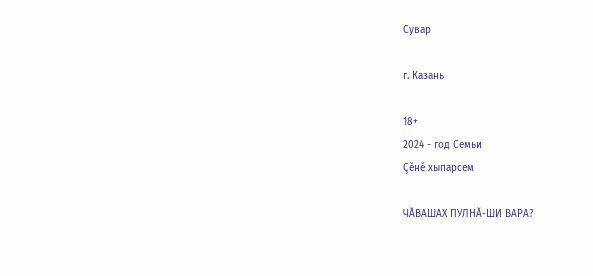Сувар

г. Казань

18+
2024 - год Семьи
Çӗнӗ хыпарсем

ЧĂВАШАХ ПУЛНĂ-ШИ ВАРА?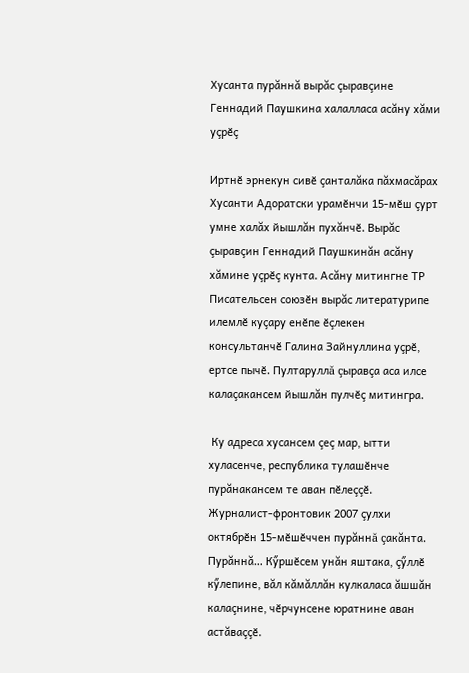Хусанта пурăннă вырăс çыравçине Геннадий Паушкина халалласа асăну хăми уçрӗç

Иртнӗ эрнекун сивӗ çанталăка пăхмасăрах Хусанти Адоратски урамӗнчи 15-мӗш çурт умне халăх йышлăн пухăнчӗ. Вырăс çыравçин Геннадий Паушкинăн асăну хăмине уçрӗç кунта. Асăну митингне ТР Писательсен союзӗн вырăс литературипе илемлӗ куçару енӗпе ӗçлекен консультанчӗ Галина Зайнуллина уçрӗ, ертсе пычӗ. Пултаруллă çыравçа аса илсе калаçакансем йышлăн пулчӗç митингра.

 Ку адреса хусансем çеç мар, ытти хуласенче, республика тулашӗнче пурăнакансем те аван пӗлеççӗ. Журналист-фронтовик 2007 çулхи октябрӗн 15-мӗшӗччен пурăннă çакăнта. Пурăннă… Кӳршӗсем унăн яштака, çӳллӗ кӳлепине, вăл кăмăллăн кулкаласа ăшшăн калаçнине, чӗрчунсене юратнине аван астăваççӗ.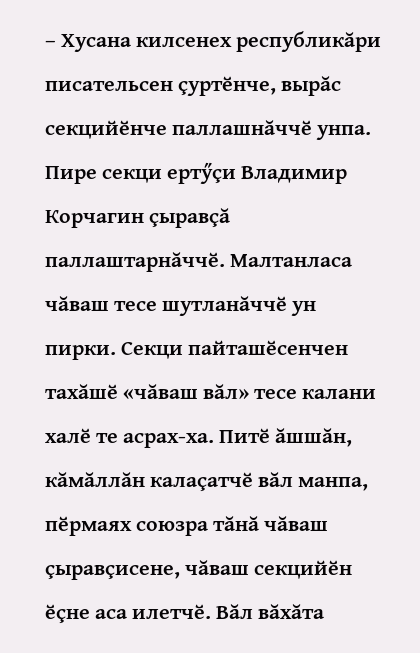– Хусана килсенех республикăри писательсен çуртӗнче, вырăс секцийӗнче паллашнăччӗ унпа. Пире секци ертӳçи Владимир Корчагин çыравçă паллаштарнăччӗ. Малтанласа чăваш тесе шутланăччӗ ун пирки. Секци пайташӗсенчен тахăшӗ «чăваш вăл» тесе калани халӗ те асрах-ха. Питӗ ăшшăн, кăмăллăн калаçатчӗ вăл манпа, пӗрмаях союзра тăнă чăваш çыравçисене, чăваш секцийӗн ӗçне аса илетчӗ. Вăл вăхăта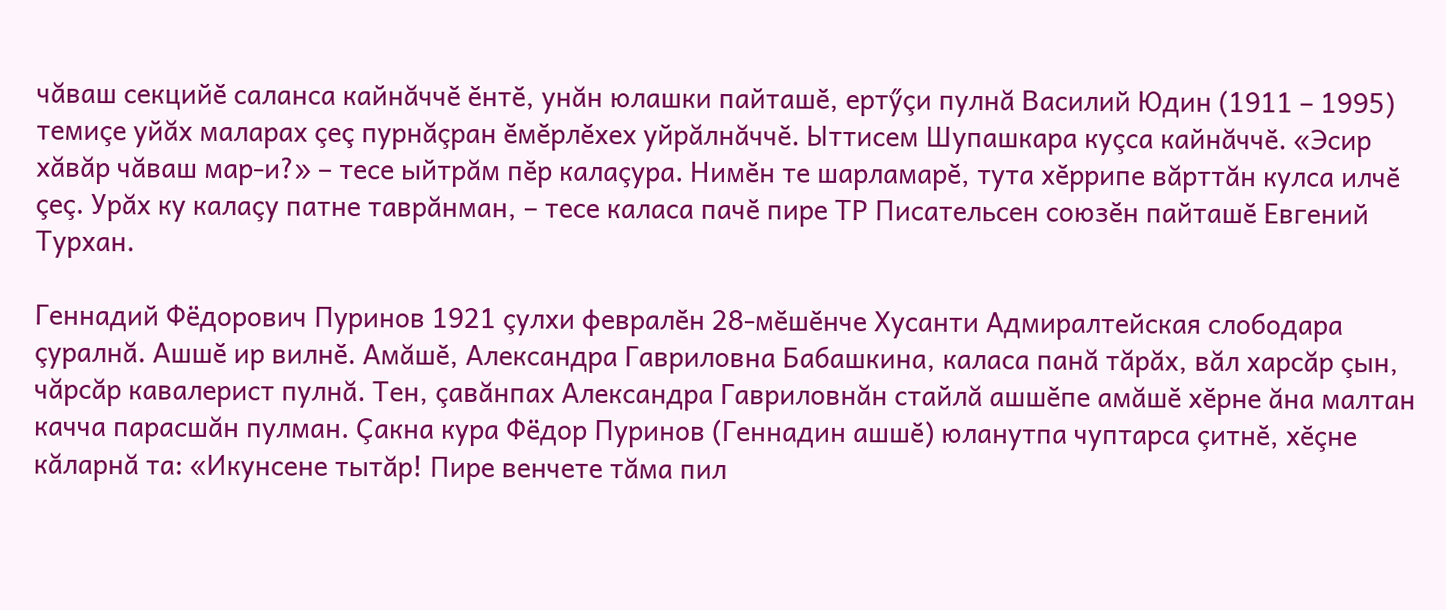чăваш секцийӗ саланса кайнăччӗ ӗнтӗ, унăн юлашки пайташӗ, ертӳçи пулнă Василий Юдин (1911 – 1995) темиçе уйăх маларах çеç пурнăçран ӗмӗрлӗхех уйрăлнăччӗ. Ыттисем Шупашкара куçса кайнăччӗ. «Эсир хăвăр чăваш мар-и?» – тесе ыйтрăм пӗр калаçура. Нимӗн те шарламарӗ, тута хӗррипе вăрттăн кулса илчӗ çеç. Урăх ку калаçу патне таврăнман, – тесе каласа пачӗ пире ТР Писательсен союзӗн пайташӗ Евгений Турхан.

Геннадий Фёдорович Пуринов 1921 çулхи февралӗн 28-мӗшӗнче Хусанти Адмиралтейская слободара çуралнă. Ашшӗ ир вилнӗ. Амăшӗ, Александра Гавриловна Бабашкина, каласа панă тăрăх, вăл харсăр çын, чăрсăр кавалерист пулнă. Тен, çавăнпах Александра Гавриловнăн стайлă ашшӗпе амăшӗ хӗрне ăна малтан качча парасшăн пулман. Çакна кура Фёдор Пуринов (Геннадин ашшӗ) юланутпа чуптарса çитнӗ, хӗçне кăларнă та: «Икунсене тытăр! Пире венчете тăма пил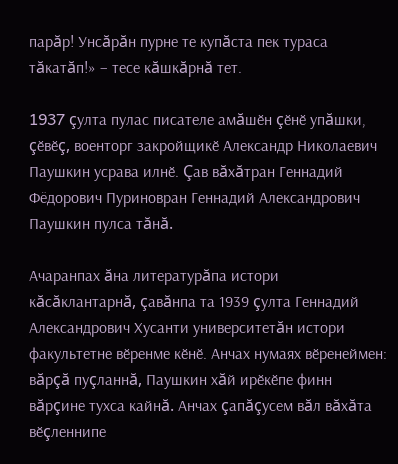парăр! Унсăрăн пурне те купăста пек тураса тăкатăп!» – тесе кăшкăрнă тет.

1937 çулта пулас писателе амăшӗн çӗнӗ упăшки, çӗвӗç, военторг закройщикӗ Александр Николаевич Паушкин усрава илнӗ. Çав вăхăтран Геннадий Фёдорович Пуриновран Геннадий Александрович Паушкин пулса тăнă.

Ачаранпах ăна литературăпа истори кăсăклантарнă, çавăнпа та 1939 çулта Геннадий Александрович Хусанти университетăн истори факультетне вӗренме кӗнӗ. Анчах нумаях вӗренеймен: вăрçă пуçланнă, Паушкин хăй ирӗкӗпе финн вăрçине тухса кайнă. Анчах çапăçусем вăл вăхăта вӗçленнипе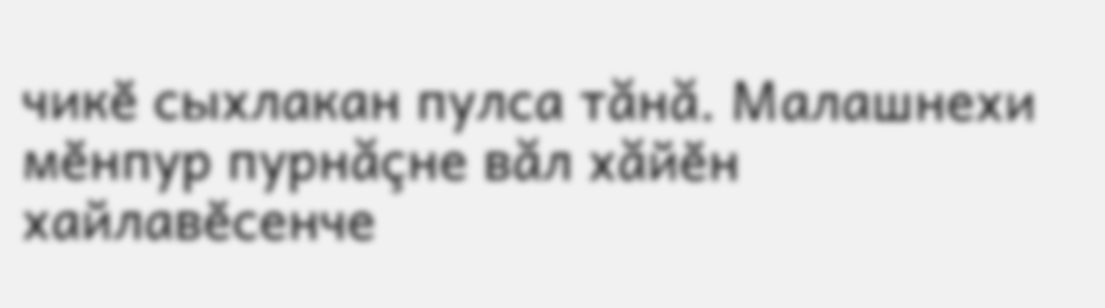чикӗ сыхлакан пулса тăнă. Малашнехи мӗнпур пурнăçне вăл хăйӗн хайлавӗсенче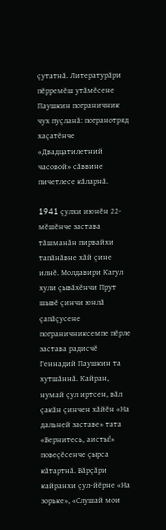çутатнă. Литературăри пӗрремӗш утăмӗсене Паушкин пограничник чух пуçланă: погранотряд хаçатӗнче «Двадцатилетний часовой» сăввине пичетлесе кăларнă.

1941 çулхи июнӗн 22-мӗшӗнче застава тăшманăн пирвайхи тапăнăвне хăй çине илнӗ. Молдавири Кагул хули çывăхӗнчи Прут шывӗ çинчи юнлă çапăçусене пограничниксемпе пӗрле застава радисчӗ Геннадий Паушкин та хутшăннă. Кайран, нумай çул иртсен, вăл çакăн çинчен хăйӗн «На дальней заставе» тата «Вернитесь, аисты!» повеçӗсенче çырса кăтартнă. Вăрçăри кайранхи çул-йӗрне «На зорьке», «Слушай мои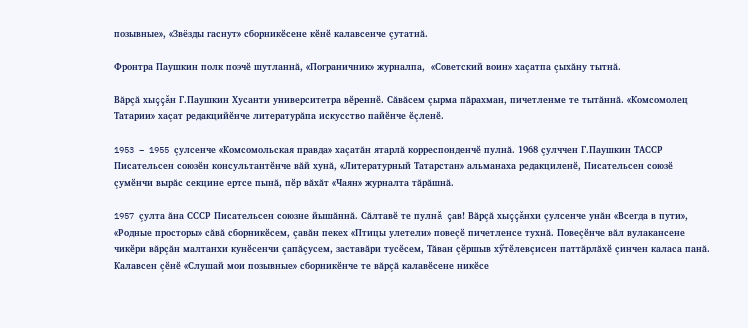позывные», «Звёзды гаснут» сборникӗсене кӗнӗ калавсенче çутатнă.

Фронтра Паушкин полк поэчӗ шутланнă, «Пограничник» журналпа,  «Советский воин» хаçатпа çыхăну тытнă.

Вăрçă хыççăн Г.Паушкин Хусанти университетра вӗреннӗ. Сăвăсем çырма пăрахман, пичетленме те тытăннă. «Комсомолец Татарии» хаçат редакцийӗнче литературăпа искусство пайӗнче ӗçленӗ.

1953 – 1955 çулсенче «Комсомольская правда» хаçатăн ятарлă корреспонденчӗ пулнă. 1968 çулччен Г.Паушкин ТАССР Писательсен союзӗн консультантӗнче вăй хунă, «Литературный Татарстан» альманаха редакциленӗ, Писательсен союзӗ çумӗнчи вырăс секцине ертсе пынă, пӗр вăхăт «Чаян» журналта тăрăшнă.

1957 çулта ăна СССР Писательсен союзне йышăннă. Сăлтавӗ те пулнă çав! Вăрçă хыççăнхи çулсенче унăн «Всегда в пути», «Родные просторы» сăвă сборникӗсем, çавăн пекех «Птицы улетели» повеçӗ пичетленсе тухнă. Повеçӗнче вăл вулакансене чикӗри вăрçăн малтанхи кунӗсенчи çапăçусем, заставăри тусӗсем, Тăван çӗршыв хӳтӗлевçисен паттăрлăхӗ çинчен каласа панă. Калавсен çӗнӗ «Слушай мои позывные» сборникӗнче те вăрçă калавӗсене никӗсе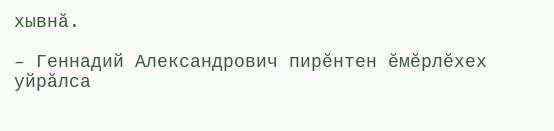хывнă.

– Геннадий Александрович пирӗнтен ӗмӗрлӗхех уйрăлса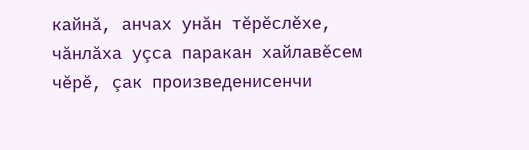кайнă, анчах унăн тӗрӗслӗхе, чăнлăха уçса паракан хайлавӗсем чӗрӗ, çак произведенисенчи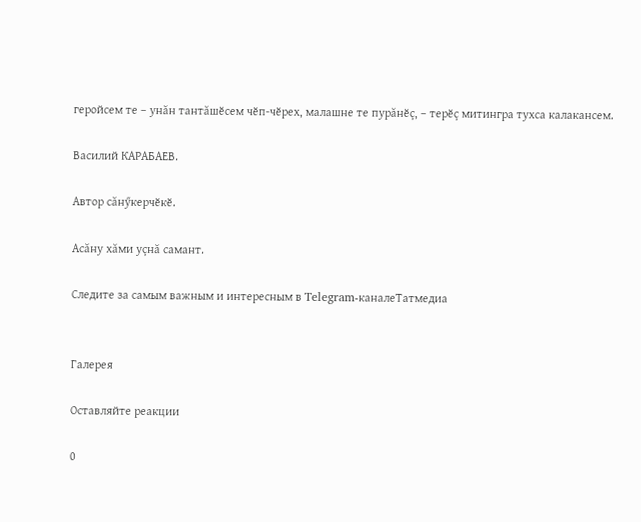геройсем те – унăн тантăшӗсем чӗп-чӗрех, малашне те пурăнӗç, – терӗç митингра тухса калакансем.

Василий КАРАБАЕВ.

Автор сăнӳкерчӗкӗ.

Асăну хăми уçнă самант.

Следите за самым важным и интересным в Telegram-каналеТатмедиа


Галерея

Оставляйте реакции

0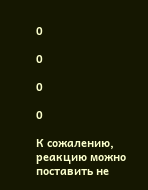0

0

0

0

К сожалению, реакцию можно поставить не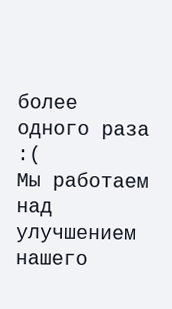более одного раза :(
Мы работаем над улучшением нашего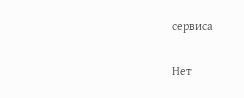сервиса

Нет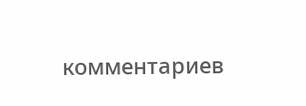комментариев